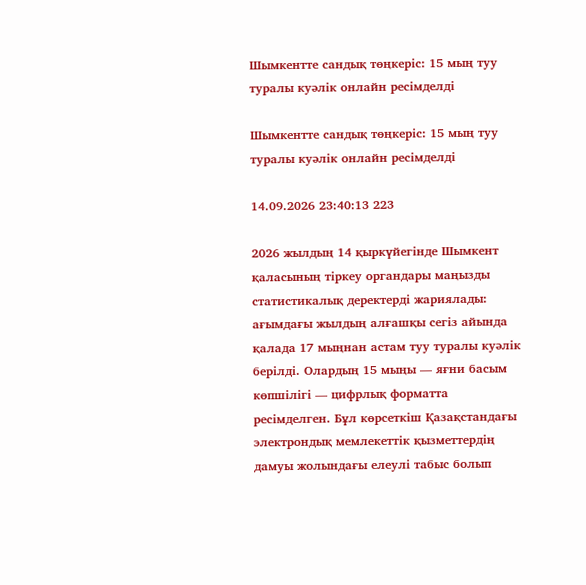Шымкентте сандық төңкеріс: 15 мың туу туралы куәлік онлайн ресімделді

Шымкентте сандық төңкеріс: 15 мың туу туралы куәлік онлайн ресімделді

14.09.2026 23:40:13 223

2026 жылдың 14 қыркүйегінде Шымкент қаласының тіркеу органдары маңызды статистикалық деректерді жариялады: ағымдағы жылдың алғашқы сегіз айында қалада 17 мыңнан астам туу туралы куәлік берілді. Олардың 15 мыңы — яғни басым көпшілігі — цифрлық форматта ресімделген. Бұл көрсеткіш Қазақстандағы электрондық мемлекеттік қызметтердің дамуы жолындағы елеулі табыс болып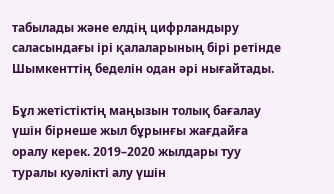табылады және елдің цифрландыру саласындағы ірі қалаларының бірі ретінде Шымкенттің беделін одан әрі нығайтады.

Бұл жетістіктің маңызын толық бағалау үшін бірнеше жыл бұрынғы жағдайға оралу керек. 2019–2020 жылдары туу туралы куәлікті алу үшін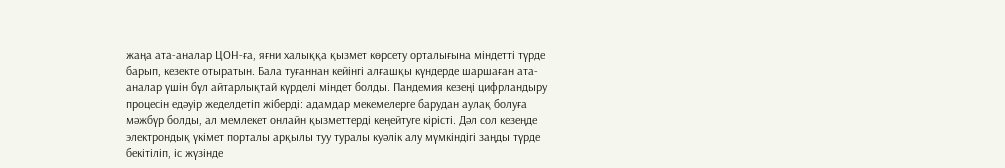жаңа ата-аналар ЦОН-ға, яғни халыққа қызмет көрсету орталығына міндетті түрде барып, кезекте отыратын. Бала туғаннан кейінгі алғашқы күндерде шаршаған ата-аналар үшін бұл айтарлықтай күрделі міндет болды. Пандемия кезеңі цифрландыру процесін едәуір жеделдетіп жіберді: адамдар мекемелерге барудан аулақ болуға мәжбүр болды, ал мемлекет онлайн қызметтерді кеңейтуге кірісті. Дәл сол кезеңде электрондық үкімет порталы арқылы туу туралы куәлік алу мүмкіндігі заңды түрде бекітіліп, іс жүзінде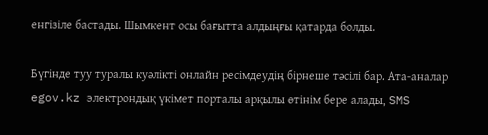енгізіле бастады. Шымкент осы бағытта алдыңғы қатарда болды.

Бүгінде туу туралы куәлікті онлайн ресімдеудің бірнеше тәсілі бар. Ата-аналар egov.kz электрондық үкімет порталы арқылы өтінім бере алады, SMS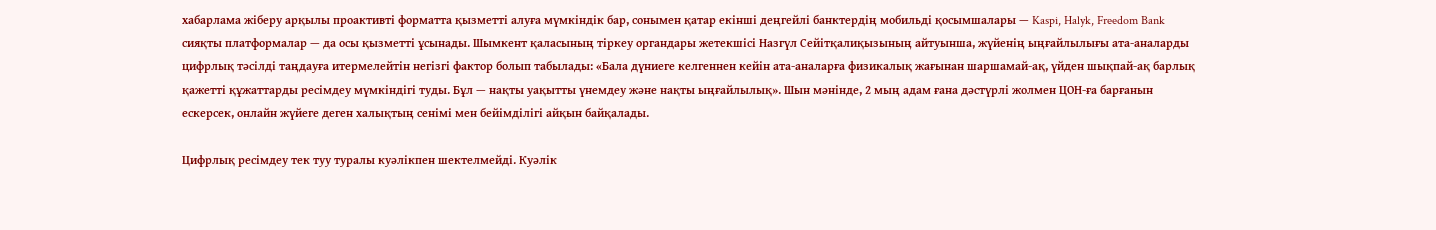хабарлама жіберу арқылы проактивті форматта қызметті алуға мүмкіндік бар, сонымен қатар екінші деңгейлі банктердің мобильді қосымшалары — Kaspi, Halyk, Freedom Bank сияқты платформалар — да осы қызметті ұсынады. Шымкент қаласының тіркеу органдары жетекшісі Назгүл Сейітқалиқызының айтуынша, жүйенің ыңғайлылығы ата-аналарды цифрлық тәсілді таңдауға итермелейтін негізгі фактор болып табылады: «Бала дүниеге келгеннен кейін ата-аналарға физикалық жағынан шаршамай-ақ, үйден шықпай-ақ барлық қажетті құжаттарды ресімдеу мүмкіндігі туды. Бұл — нақты уақытты үнемдеу және нақты ыңғайлылық». Шын мәнінде, 2 мың адам ғана дәстүрлі жолмен ЦОН-ға барғанын ескерсек, онлайн жүйеге деген халықтың сенімі мен бейімділігі айқын байқалады.

Цифрлық ресімдеу тек туу туралы куәлікпен шектелмейді. Куәлік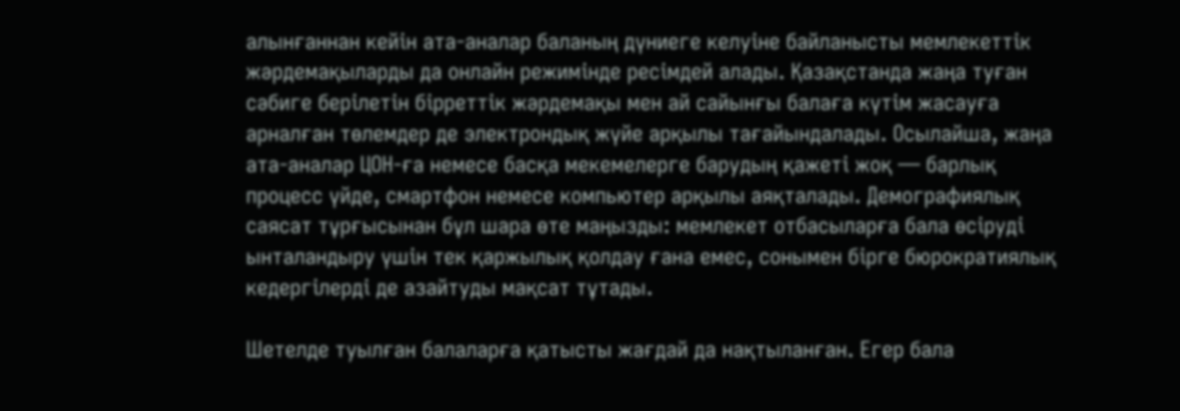алынғаннан кейін ата-аналар баланың дүниеге келуіне байланысты мемлекеттік жәрдемақыларды да онлайн режимінде ресімдей алады. Қазақстанда жаңа туған сәбиге берілетін бірреттік жәрдемақы мен ай сайынғы балаға күтім жасауға арналған төлемдер де электрондық жүйе арқылы тағайындалады. Осылайша, жаңа ата-аналар ЦОН-ға немесе басқа мекемелерге барудың қажеті жоқ — барлық процесс үйде, смартфон немесе компьютер арқылы аяқталады. Демографиялық саясат тұрғысынан бұл шара өте маңызды: мемлекет отбасыларға бала өсіруді ынталандыру үшін тек қаржылық қолдау ғана емес, сонымен бірге бюрократиялық кедергілерді де азайтуды мақсат тұтады.

Шетелде туылған балаларға қатысты жағдай да нақтыланған. Егер бала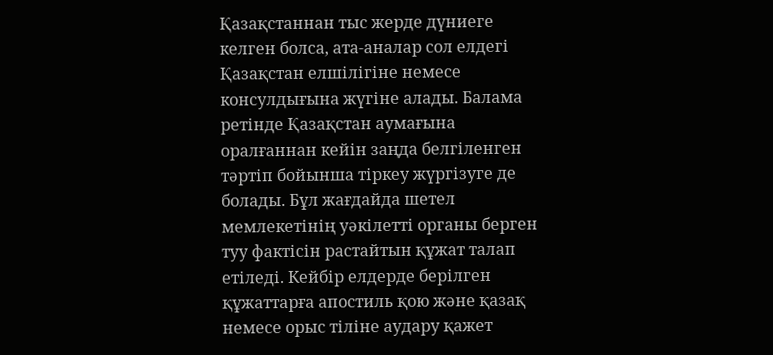Қазақстаннан тыс жерде дүниеге келген болса, ата-аналар сол елдегі Қазақстан елшілігіне немесе консулдығына жүгіне алады. Балама ретінде Қазақстан аумағына оралғаннан кейін заңда белгіленген тәртіп бойынша тіркеу жүргізуге де болады. Бұл жағдайда шетел мемлекетінің уәкілетті органы берген туу фактісін растайтын құжат талап етіледі. Кейбір елдерде берілген құжаттарға апостиль қою және қазақ немесе орыс тіліне аудару қажет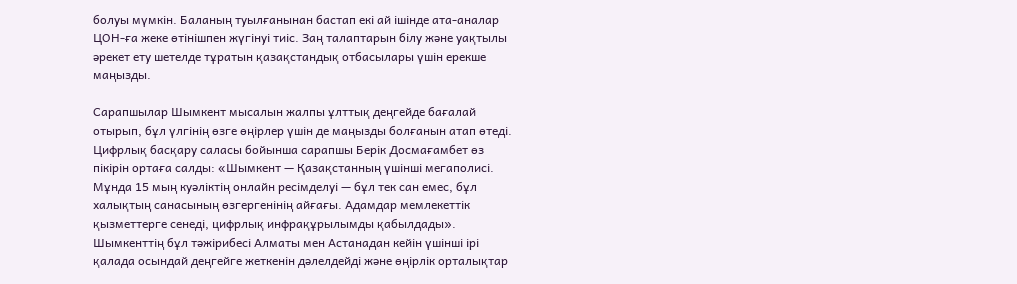болуы мүмкін. Баланың туылғанынан бастап екі ай ішінде ата-аналар ЦОН-ға жеке өтінішпен жүгінуі тиіс. Заң талаптарын білу және уақтылы әрекет ету шетелде тұратын қазақстандық отбасылары үшін ерекше маңызды.

Сарапшылар Шымкент мысалын жалпы ұлттық деңгейде бағалай отырып, бұл үлгінің өзге өңірлер үшін де маңызды болғанын атап өтеді. Цифрлық басқару саласы бойынша сарапшы Берік Досмағамбет өз пікірін ортаға салды: «Шымкент — Қазақстанның үшінші мегаполисі. Мұнда 15 мың куәліктің онлайн ресімделуі — бұл тек сан емес, бұл халықтың санасының өзгергенінің айғағы. Адамдар мемлекеттік қызметтерге сенеді, цифрлық инфрақұрылымды қабылдады». Шымкенттің бұл тәжірибесі Алматы мен Астанадан кейін үшінші ірі қалада осындай деңгейге жеткенін дәлелдейді және өңірлік орталықтар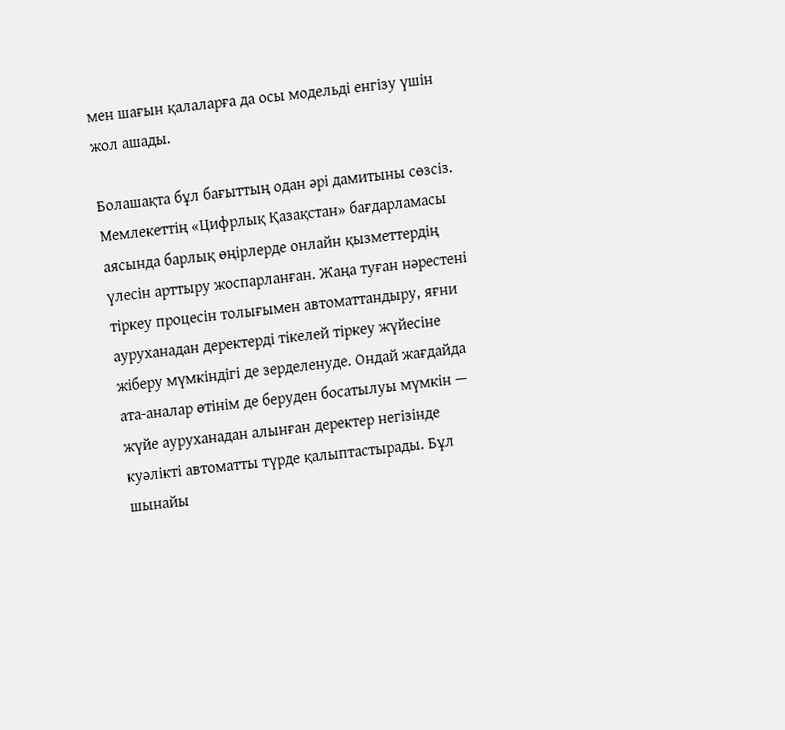мен шағын қалаларға да осы модельді енгізу үшін жол ашады.

Болашақта бұл бағыттың одан әрі дамитыны сөзсіз. Мемлекеттің «Цифрлық Қазақстан» бағдарламасы аясында барлық өңірлерде онлайн қызметтердің үлесін арттыру жоспарланған. Жаңа туған нәрестені тіркеу процесін толығымен автоматтандыру, яғни ауруханадан деректерді тікелей тіркеу жүйесіне жіберу мүмкіндігі де зерделенуде. Ондай жағдайда ата-аналар өтінім де беруден босатылуы мүмкін — жүйе ауруханадан алынған деректер негізінде куәлікті автоматты түрде қалыптастырады. Бұл шынайы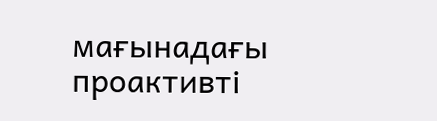мағынадағы проактивті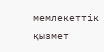мемлекеттік қызмет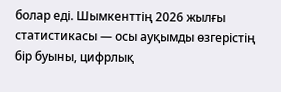болар еді. Шымкенттің 2026 жылғы статистикасы — осы ауқымды өзгерістің бір буыны, цифрлық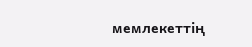мемлекеттің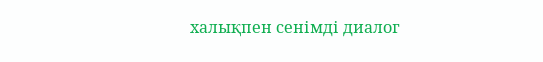халықпен сенімді диалог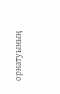орнатуының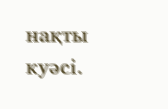нақты куәсі.